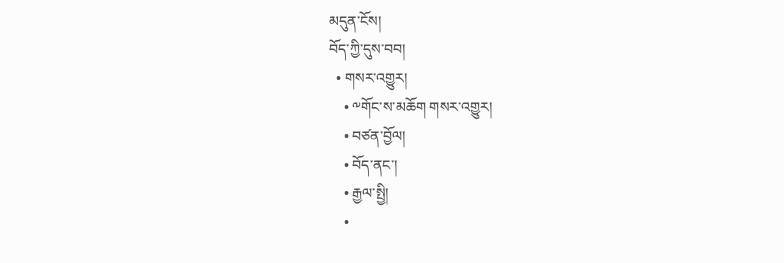མདུན་ངོས།
བོད་ཀྱི་དུས་བབ།
  • གསར་འགྱུར།
    • ༸གོང་ས་མཆོག གསར་འགྱུར།
    • བཙན་བྱོལ།
    • བོད་ནང་།
    • རྒྱལ་སྤྱི།
    •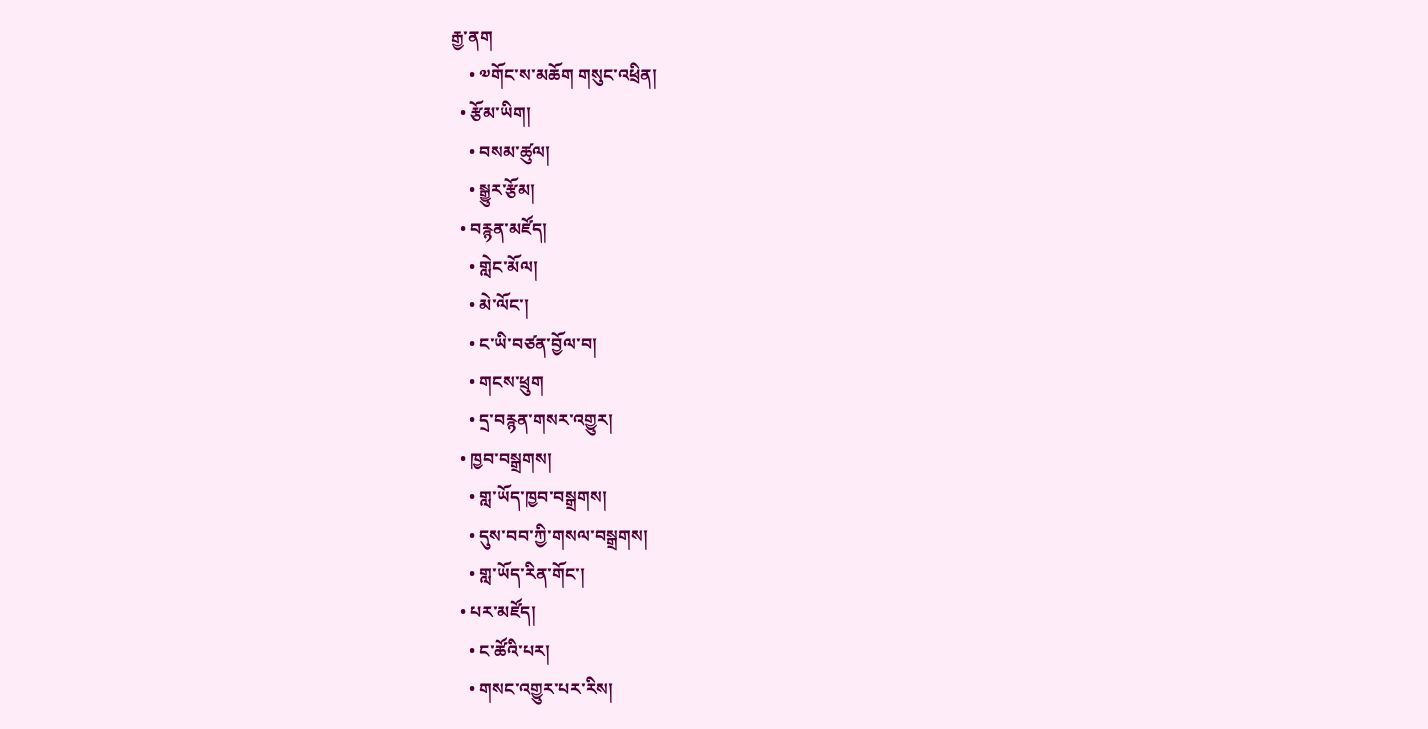རྒྱ་ནག
    • ༧གོང་ས་མཆོག གསུང་འཕྲིན།
  • རྩོམ་ཡིག།
    • བསམ་ཚུལ།
    • སྒྱུར་རྩོམ།
  • བརྙན་མཛོད།
    • གླེང་མོལ།
    • མེ་ལོང་།
    • ང་ཡི་བཙན་བྱོལ་བ།
    • གངས་ཕྲུག
    • དྲ་བརྙན་གསར་འགྱུར།
  • ཁྱབ་བསྒྲགས།
    • གླ་ཡོད་ཁྱབ་བསྒྲགས།
    • དུས་བབ་ཀྱི་གསལ་བསྒྲགས།
    • གླ་ཡོད་རིན་གོང་།
  • པར་མཛོད།
    • ང་ཚོའི་པར།
    • གསང་འགྱུར་པར་རིས།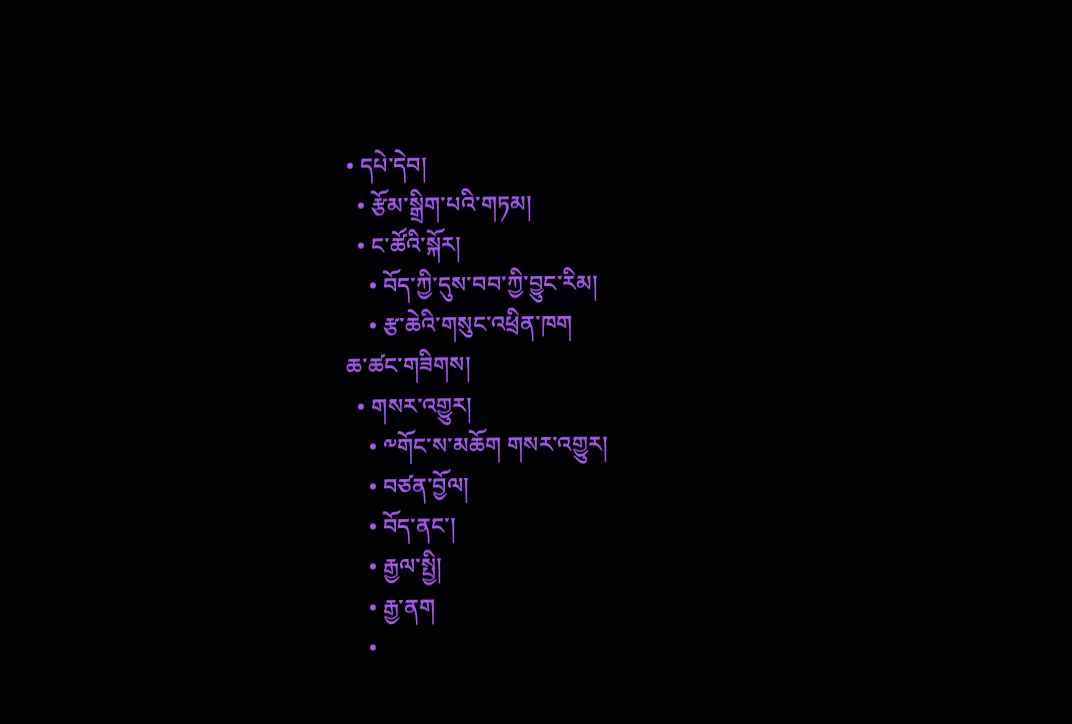• དཔེ་དེབ།
  • རྩོམ་སྒྲིག་པའི་གཏམ།
  • ང་ཚོའི་སྐོར།
    • བོད་ཀྱི་དུས་བབ་ཀྱི་བྱུང་རིམ།
    • རྩ་ཆེའི་གསུང་འཕྲིན་ཁག
ཆ་ཚང་གཟིགས།
  • གསར་འགྱུར།
    • ༸གོང་ས་མཆོག གསར་འགྱུར།
    • བཙན་བྱོལ།
    • བོད་ནང་།
    • རྒྱལ་སྤྱི།
    • རྒྱ་ནག
    •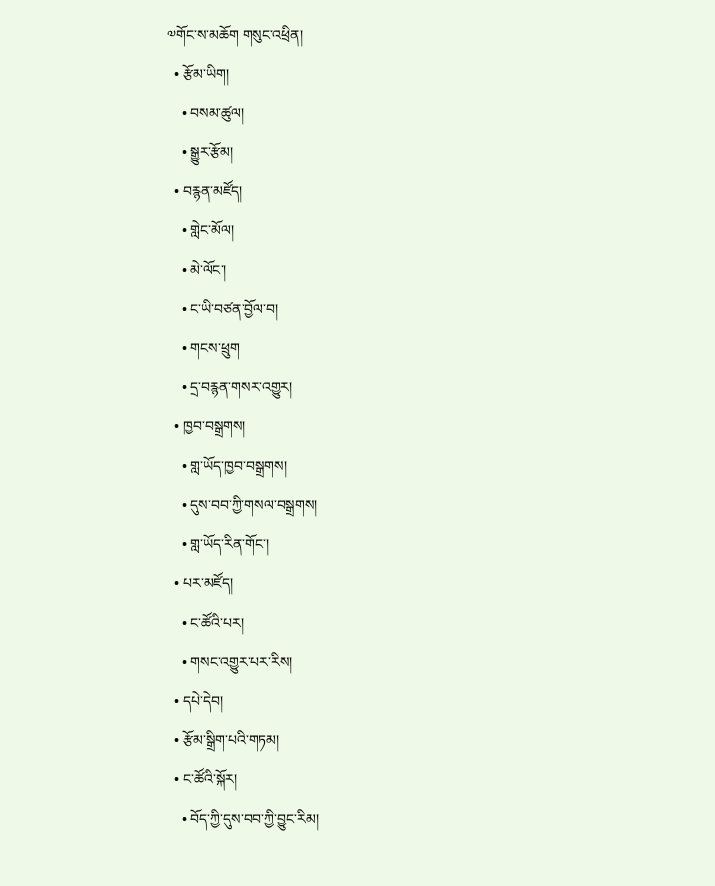༧གོང་ས་མཆོག གསུང་འཕྲིན།
  • རྩོམ་ཡིག།
    • བསམ་ཚུལ།
    • སྒྱུར་རྩོམ།
  • བརྙན་མཛོད།
    • གླེང་མོལ།
    • མེ་ལོང་།
    • ང་ཡི་བཙན་བྱོལ་བ།
    • གངས་ཕྲུག
    • དྲ་བརྙན་གསར་འགྱུར།
  • ཁྱབ་བསྒྲགས།
    • གླ་ཡོད་ཁྱབ་བསྒྲགས།
    • དུས་བབ་ཀྱི་གསལ་བསྒྲགས།
    • གླ་ཡོད་རིན་གོང་།
  • པར་མཛོད།
    • ང་ཚོའི་པར།
    • གསང་འགྱུར་པར་རིས།
  • དཔེ་དེབ།
  • རྩོམ་སྒྲིག་པའི་གཏམ།
  • ང་ཚོའི་སྐོར།
    • བོད་ཀྱི་དུས་བབ་ཀྱི་བྱུང་རིམ།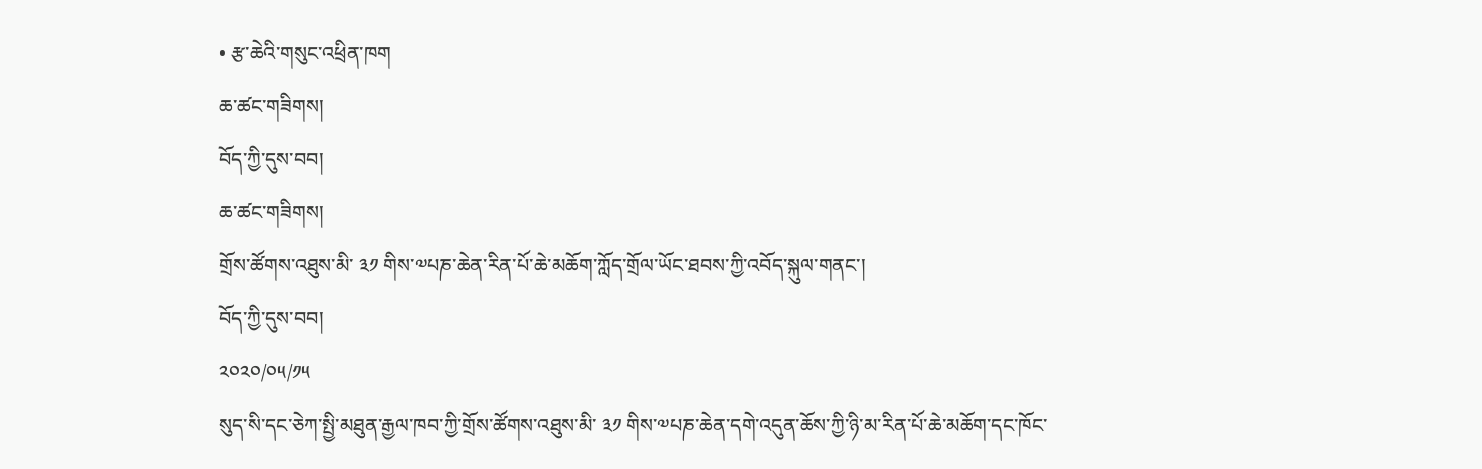• རྩ་ཆེའི་གསུང་འཕྲིན་ཁག
ཆ་ཚང་གཟིགས།
བོད་ཀྱི་དུས་བབ།
ཆ་ཚང་གཟིགས།
གྲོས་ཚོགས་འཐུས་མི་ ༣༡ གིས་༧པཎ་ཆེན་རིན་པོ་ཆེ་མཆོག་ཀློད་གྲོལ་ཡོང་ཐབས་ཀྱི་འབོད་སྐུལ་གནང་།
བོད་ཀྱི་དུས་བབ།
༢༠༢༠/༠༥/༡༥
སུད་སི་དང་ཅེཀ་སྤྱི་མཐུན་རྒྱལ་ཁབ་ཀྱི་གྲོས་ཚོགས་འཐུས་མི་ ༣༡ གིས་༧པཎ་ཆེན་དགེ་འདུན་ཆོས་ཀྱི་ཉི་མ་རིན་པོ་ཆེ་མཆོག་དང་ཁོང་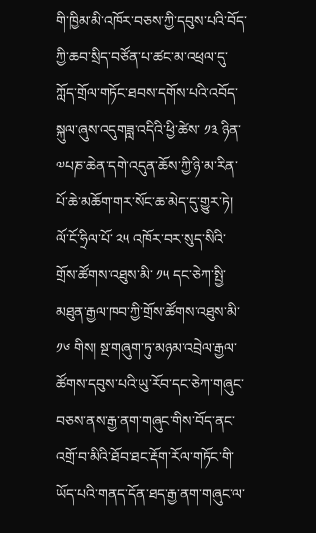གི་ཁྱིམ་མི་འཁོར་བཅས་ཀྱི་དབུས་པའི་བོད་ཀྱི་ཆབ་སྲིད་བཙོན་པ་ཚང་མ་འཕྲལ་དུ་ཀློད་གྲོལ་གཏོང་ཐབས་དགོས་པའི་འབོད་སྐུལ་ཞུས་འདུགཟླ་འདིའི་ཕྱི་ཚེས་ ༡༣ ཉིན་༧པཎ་ཆེན་དགེ་འདུན་ཆོས་ཀྱི་ཉི་མ་རིན་པོ་ཆེ་མཆོག་གར་སོང་ཆ་མེད་དུ་གྱུར་ཏེ། ལོ་ངོ་ཧྲིལ་པོ་ ༢༥ འཁོར་བར་སུད་སིའི་གྲོས་ཚོགས་འཐུས་མི་ ༡༥ དང་ཅེཀ་སྤྱི་མཐུན་རྒྱལ་ཁབ་ཀྱི་གྲོས་ཚོགས་འཐུས་མི་ ༡༦ གིས། སྔ་གཞུག་ཏུ་མཉམ་འབྲེལ་རྒྱལ་ཚོགས་དབུས་པའི་ཡུ་རོབ་དང་ཅེཀ་གཞུང་བཅས་ནས་རྒྱ་ནག་གཞུང་གིས་བོད་ནང་འགྲོ་བ་མིའི་ཐོབ་ཐང་རྡོག་རོལ་གཏོང་གི་ཡོད་པའི་གནད་དོན་ཐད་རྒྱ་ནག་གཞུང་ལ་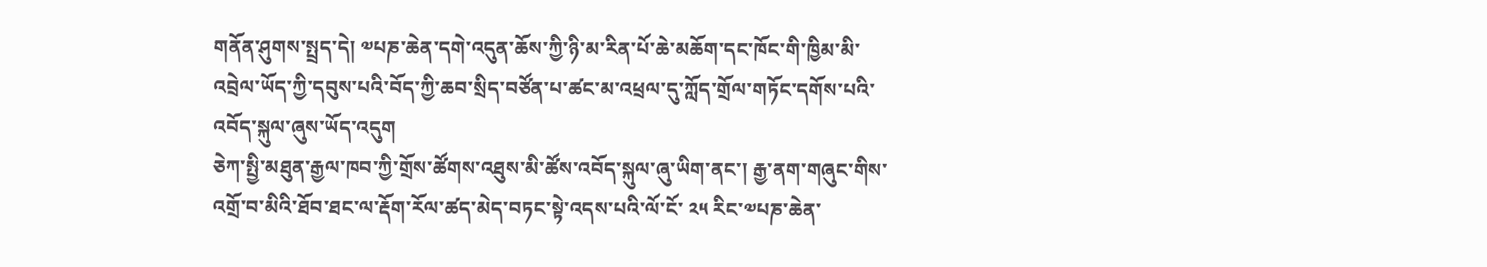གནོན་ཤུགས་སྤྲད་དེ། ༧པཎ་ཆེན་དགེ་འདུན་ཆོས་ཀྱི་ཉི་མ་རིན་པོ་ཆེ་མཆོག་དང་ཁོང་གི་ཁྱིམ་མི་འབྲེལ་ཡོད་ཀྱི་དབུས་པའི་བོད་ཀྱི་ཆབ་སྲིད་བཙོན་པ་ཚང་མ་འཕྲལ་དུ་ཀློད་གྲོལ་གཏོང་དགོས་པའི་འབོད་སྐུལ་ཞུས་ཡོད་འདུག
ཅེཀ་སྤྱི་མཐུན་རྒྱལ་ཁབ་ཀྱི་གྲོས་ཚོགས་འཐུས་མི་ཚོས་འབོད་སྐུལ་ཞུ་ཡིག་ནང་། རྒྱ་ནག་གཞུང་གིས་འགྲོ་བ་མིའི་ཐོབ་ཐང་ལ་རྡོག་རོལ་ཚད་མེད་བཏང་སྟེ་འདས་པའི་ལོ་ངོ་ ༢༥ རིང་༧པཎ་ཆེན་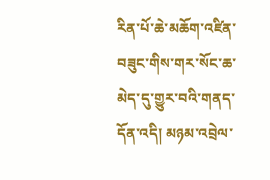རིན་པོ་ཆེ་མཆོག་འཛིན་བཟུང་གིས་གར་སོང་ཆ་མེད་དུ་གྱུར་བའི་གནད་དོན་འདི། མཉམ་འབྲེལ་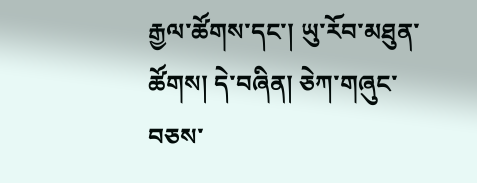རྒྱལ་ཚོགས་དང་། ཡུ་རོབ་མཐུན་ཚོགས། དེ་བཞིན། ཅེཀ་གཞུང་བཅས་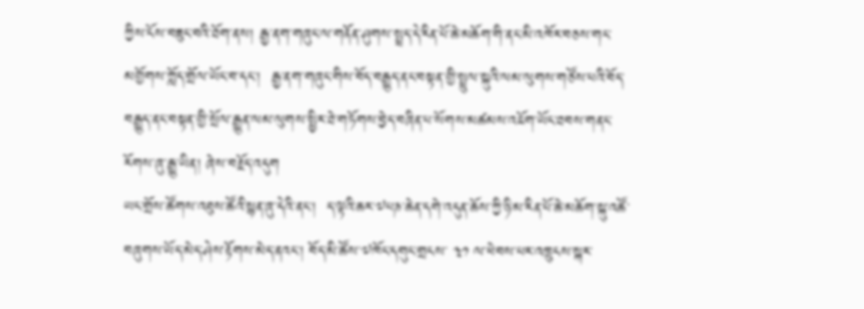ཀྱིས་ངོས་བཟུང་བའི་ཐོག་ནས། རྒྱ་ནག་གཞུང་ལ་གནོན་ཤུགས་སྤྲད་དེ་རིན་པོ་ཆེ་མཆོག་གི་ནང་མི་འཁོར་བཅས་གང་མགྱོགས་ཀློད་གྲོལ་ཡོང་བ་དང་།  རྒྱ་ནག་གཞུང་གིས་བོད་བརྒྱུད་ནང་བསྟན་གྱི་སྤྲུལ་སྐུའི་ལམ་ལུགས་གཙོས་པའི་བོད་བརྒྱུད་ནང་བསྟན་གྱི་སྲོལ་རྒྱུན་ལམ་ལུགས་སྤྱིར་ཐེ་གཏོགས་བྱེད་བཞིན་པ་སོགས་མཚམས་འཇོག་ཡོང་ཐབས་གནང་རོགས་ཞུ་རྒྱུ་ཡིན། ཞེས་བརྗོད་འདུག
ཡང་གྲོས་ཚོགས་འཐུས་ཚོའི་སྙན་ཞུ་དེའི་ནང་།  ད་ལྟའི་ཆར་༧པཎ་ཆེན་དགེ་འདུན་ཆོས་ཀྱི་ཉི་མ་རིན་པོ་ཆེ་མཆོག་སྐུ་འཚོ་བཞུགས་ཡོད་མེད་ཤེས་རྟོགས་མེད་ནའང་། བོད་མི་ཚོས་༧ཁོང་དགུང་གྲངས་ ༣༡ ལ་ཕེབས་པར་འཁྲུངས་སྐར་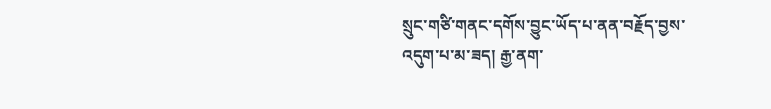སྲུང་གཙི་གནང་དགོས་བྱུང་ཡོད་པ་ནན་བརྗོད་བྱས་འདུག་པ་མ་ཟད། རྒྱ་ནག་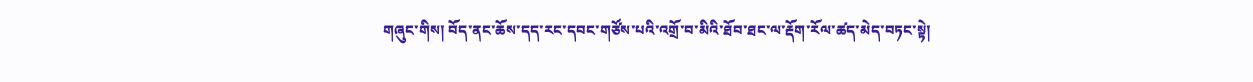གཞུང་གིས། བོད་ནང་ཆོས་དད་རང་དབང་གཙོས་པའི་འགྲོ་བ་མིའི་ཐོབ་ཐང་ལ་རྡོག་རོལ་ཚད་མེད་བཏང་སྟེ།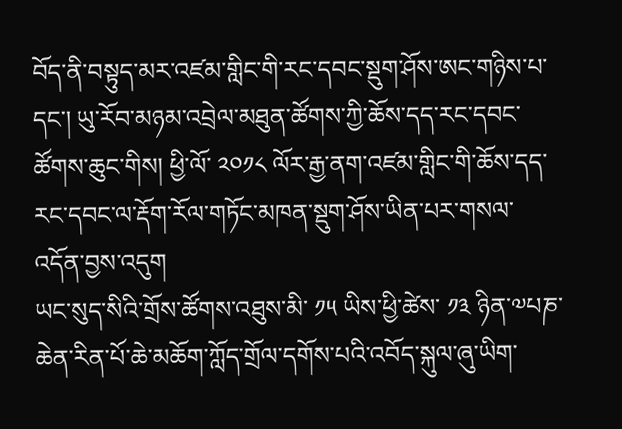བོད་ནི་བསྟུད་མར་འཛམ་གླིང་གི་རང་དབང་སྡུག་ཤོས་ཨང་གཉིས་པ་དང་། ཡུ་རོབ་མཉམ་འབྲེལ་མཐུན་ཚོགས་ཀྱི་ཆོས་དད་རང་དབང་ཚོགས་ཆུང་གིས། ཕྱི་ལོ་ ༢༠༡༨ ལོར་རྒྱ་ནག་འཛམ་གླིང་གི་ཆོས་དད་རང་དབང་ལ་རྡོག་རོལ་གཏོང་མཁན་སྡུག་ཤོས་ཡིན་པར་གསལ་འདོན་བྱས་འདུག
ཡང་སུད་སིའི་གྲོས་ཚོགས་འཐུས་མི་ ༡༥ ཡིས་ཕྱི་ཚེས་ ༡༣ ཉིན་༧པཎ་ཆེན་རིན་པོ་ཆེ་མཆོག་ཀློད་གྲོལ་དགོས་པའི་འབོད་སྐུལ་ཞུ་ཡིག་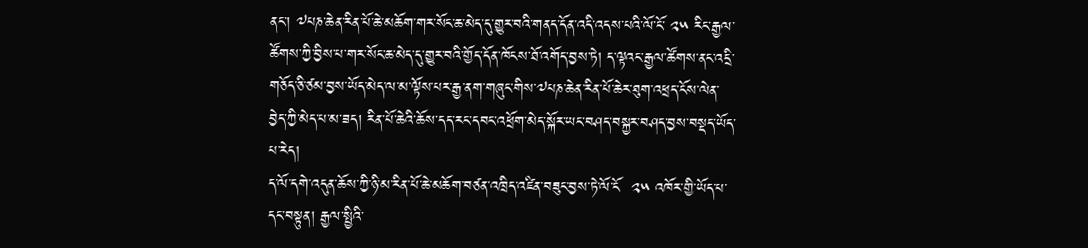ནང་། ༧པཎ་ཆེན་རིན་པོ་ཆེ་མཆོག་གར་སོང་ཆ་མེད་དུ་གྱུར་བའི་གནད་དོན་འདི་འདས་པའི་ལོ་ངོ་ ༢༥ རིང་རྒྱལ་ཚོགས་ཀྱི་བྱིས་པ་གར་སོང་ཆ་མེད་དུ་གྱུར་བའི་གྱོད་དོན་ཁོངས་ཐོ་འགོད་བྱས་ཏེ། ད་ལྟའང་རྒྱལ་ཚོགས་ནང་འདྲི་གཅོད་ཅི་ཙམ་བྱས་ཡོད་མེད་ལ་མ་ལྟོས་པར་རྒྱ་ནག་གཞུང་གིས་༧པཎ་ཆེན་རིན་པོ་ཆེར་ཐུག་འཕྲད་ངོས་ལེན་བྱེད་ཀྱི་མེད་པ་མ་ཟད། རིན་པོ་ཆེའི་ཆོས་དད་རང་དབང་འཕྲོག་མེད་སྐོར་ཡང་བཤད་བསྐྱར་བཤད་བྱས་བསྡད་ཡོད་པ་རེད།
ད་ལོ་དགེ་འདུན་ཆོས་ཀྱི་ཉི་མ་རིན་པོ་ཆེ་མཆོག་བཙན་འཁྲིད་འཛིན་བཟུང་བྱས་ཏེ་ལོ་ངོ  ༢༥ འཁོར་གྱི་ཡོད་པ་དང་བསྟུན། རྒྱལ་སྤྱིའི་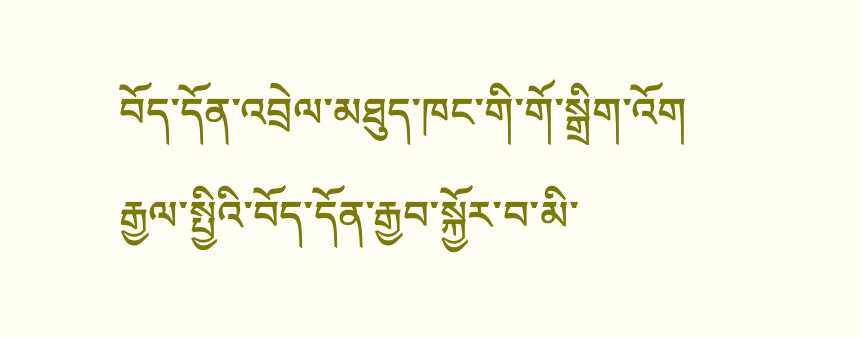བོད་དོན་འབྲེལ་མཐུད་ཁང་གི་གོ་སྒྲིག་འོག རྒྱལ་སྤྱིའི་བོད་དོན་རྒྱབ་སྐྱོར་བ་མི་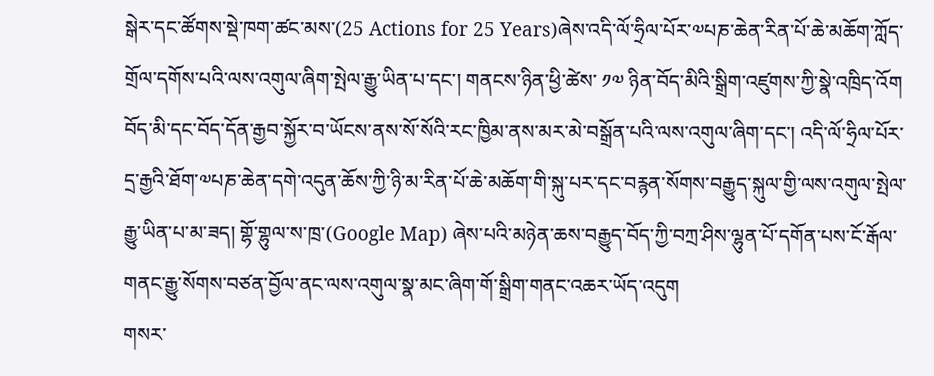སྒེར་དང་ཚོགས་སྡེ་ཁག་ཚང་མས་(25 Actions for 25 Years)ཞེས་འདི་ལོ་ཧྲིལ་པོར་༧པཎ་ཆེན་རིན་པོ་ཆེ་མཆོག་ཀློད་གྲོལ་དགོས་པའི་ལས་འགུལ་ཞིག་སྤེལ་རྒྱུ་ཡིན་པ་དང་། གནངས་ཉིན་ཕྱི་ཚེས་ ༡༧ ཉིན་བོད་མིའི་སྒྲིག་འཛུགས་ཀྱི་སྣེ་འཁྲིད་འོག བོད་མི་དང་བོད་དོན་རྒྱབ་སྐྱོར་བ་ཡོངས་ནས་སོ་སོའི་རང་ཁྱིམ་ནས་མར་མེ་བསྒྲོན་པའི་ལས་འགུལ་ཞིག་དང་། འདི་ལོ་ཧྲིལ་པོར་དྲ་རྒྱའི་ཐོག་༧པཎ་ཆེན་དགེ་འདུན་ཆོས་ཀྱི་ཉི་མ་རིན་པོ་ཆེ་མཆོག་གི་སྐུ་པར་དང་བརྙན་སོགས་བརྒྱུད་སྐུལ་གྱི་ལས་འགུལ་སྤེལ་རྒྱུ་ཡིན་པ་མ་ཟད། གྷོ་གྷུལ་ས་ཁྲ་(Google Map) ཞེས་པའི་མཉེན་ཆས་བརྒྱུད་བོད་ཀྱི་བཀྲ་ཤིས་ལྷུན་པོ་དགོན་པས་ངོ་རྒོལ་གནང་རྒྱུ་སོགས་བཙན་བྱོལ་ནང་ལས་འགུལ་སྣ་མང་ཞིག་གོ་སྒྲིག་གནང་འཆར་ཡོད་འདུག
གསར་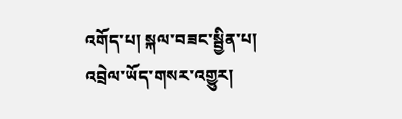འགོད་པ། སྐལ་བཟང་སྦྱིན་པ།
འབྲེལ་ཡོད་གསར་འགྱུར།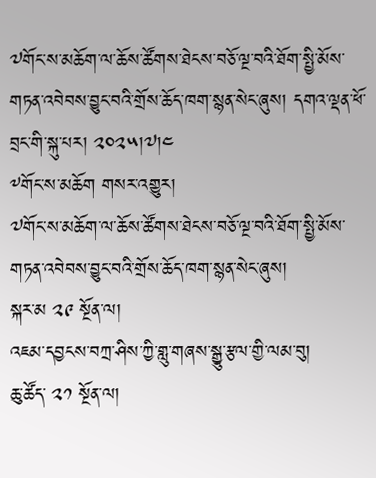༧གོང་ས་མཆོག་ལ་ཆོས་ཚོགས་ཐེངས་བཅོ་ལྔ་བའི་ཐོག་སྤྱི་མོས་གཏན་འབེབས་བྱུང་བའི་གྲོས་ཆོད་ཁག་སྙན་སེང་ཞུས། དགའ་ལྡན་ཕོ་བྲང་གི་སྐུ་པར། ༢༠༢༥།༧།༤
༸གོང་ས་མཆོག གསར་འགྱུར།
༧གོང་ས་མཆོག་ལ་ཆོས་ཚོགས་ཐེངས་བཅོ་ལྔ་བའི་ཐོག་སྤྱི་མོས་གཏན་འབེབས་བྱུང་བའི་གྲོས་ཆོད་ཁག་སྙན་སེང་ཞུས།
སྐར་མ ༢༩ སྔོན་ལ།
འཇམ་དབྱངས་བཀྲ་ཤིས་ཀྱི་གླུ་གཞས་སྒྱུ་རྩལ་གྱི་ལམ་བུ།
ཆུ་ཚོད་ ༢༡ སྔོན་ལ།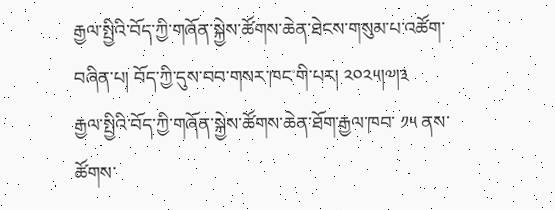རྒྱལ་སྤྱིའི་བོད་ཀྱི་གཞོན་སྐྱེས་ཚོགས་ཆེན་ཐེངས་གསུམ་པ་འཚོག་བཞིན་པ། བོད་ཀྱི་དུས་བབ་གསར་ཁང་གི་པར། ༢༠༢༥།༧།༣
རྒྱལ་སྤྱིའི་བོད་ཀྱི་གཞོན་སྐྱེས་ཚོགས་ཆེན་ཐོག་རྒྱལ་ཁབ་ ༡༥ ནས་ཚོགས་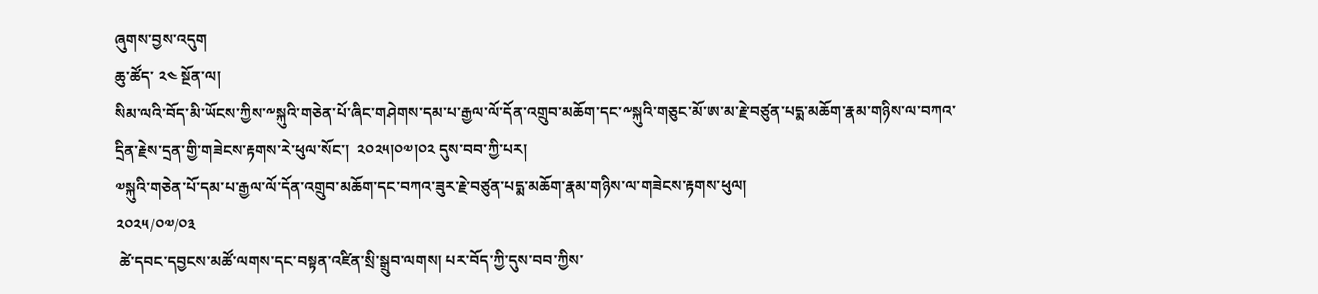ཞུགས་བྱས་འདུག
ཆུ་ཚོད་ ༢༤ སྔོན་ལ།
སིམ་ལའི་བོད་མི་ཡོངས་ཀྱིས་༸སྐུའི་གཅེན་པོ་ཞིང་གཤེགས་དམ་པ་རྒྱལ་ལོ་དོན་འགྲུབ་མཆོག་དང་༸སྐུའི་གཅུང་མོ་ཨ་མ་རྗེ་བཙུན་པདྨ་མཆོག་རྣམ་གཉིས་ལ་བཀའ་དྲིན་རྗེས་དྲན་གྱི་གཟེངས་རྟགས་རེ་ཕུལ་སོང་།  ༢༠༢༥།༠༧།༠༢ དུས་བབ་ཀྱི་པར།
༧སྐུའི་གཅེན་པོ་དམ་པ་རྒྱལ་ལོ་དོན་འགྲུབ་མཆོག་དང་བཀའ་ཟུར་རྗེ་བཙུན་པདྨ་མཆོག་རྣམ་གཉིས་ལ་གཟེངས་རྟགས་ཕུལ།
༢༠༢༥/༠༧/༠༣
 ཚེ་དབང་དབྱངས་མཚོ་ལགས་དང་བསྟན་འཛིན་སྲི་སྒྲུབ་ལགས། པར་བོད་ཀྱི་དུས་བབ་ཀྱིས་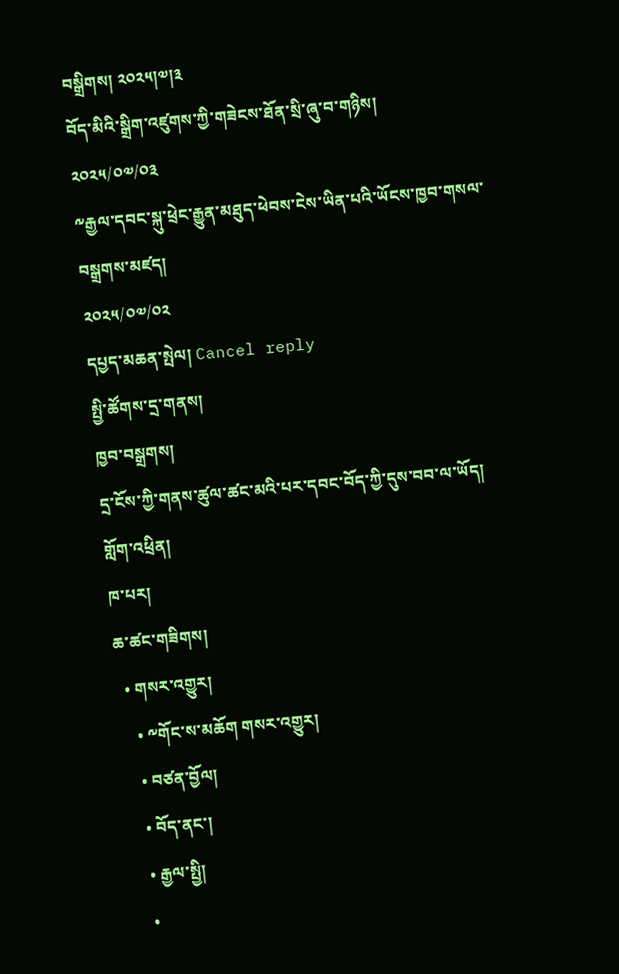བསྒྲིགས། ༢༠༢༥།༧།༣
བོད་མིའི་སྒྲིག་འཛུགས་ཀྱི་གཟེངས་ཐོན་སྲི་ཞུ་བ་གཉིས།
༢༠༢༥/༠༧/༠༣
༸རྒྱལ་དབང་སྐུ་ཕྲེང་རྒྱུན་མཐུད་ཕེབས་ངེས་ཡིན་པའི་ཡོངས་ཁྱབ་གསལ་བསྒྲགས་མཛད།
༢༠༢༥/༠༧/༠༢
དཔྱད་མཆན་སྤེལ། Cancel reply
སྤྱི་ཚོགས་དྲ་གནས།
ཁྱབ་བསྒྲགས།
དྲ་ངོས་ཀྱི་གནས་ཚུལ་ཚང་མའི་པར་དབང་བོད་ཀྱི་དུས་བབ་ལ་ཡོད།
གློག་འཕྲིན།
ཁ་པར།
ཆ་ཚང་གཟིགས།
  • གསར་འགྱུར།
    • ༸གོང་ས་མཆོག གསར་འགྱུར།
    • བཙན་བྱོལ།
    • བོད་ནང་།
    • རྒྱལ་སྤྱི།
    •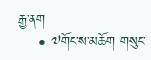རྒྱ་ནག
    • ༧གོང་ས་མཆོག གསུང་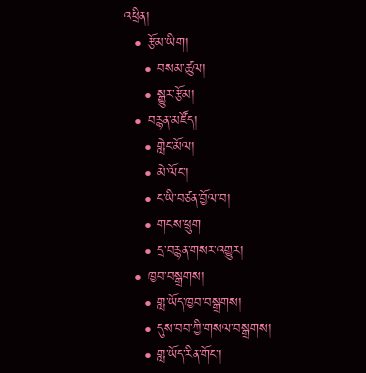འཕྲིན།
  • རྩོམ་ཡིག།
    • བསམ་ཚུལ།
    • སྒྱུར་རྩོམ།
  • བརྙན་མཛོད།
    • གླེང་མོལ།
    • མེ་ལོང་།
    • ང་ཡི་བཙན་བྱོལ་བ།
    • གངས་ཕྲུག
    • དྲ་བརྙན་གསར་འགྱུར།
  • ཁྱབ་བསྒྲགས།
    • གླ་ཡོད་ཁྱབ་བསྒྲགས།
    • དུས་བབ་ཀྱི་གསལ་བསྒྲགས།
    • གླ་ཡོད་རིན་གོང་།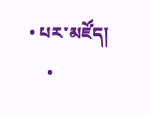• པར་མཛོད།
    •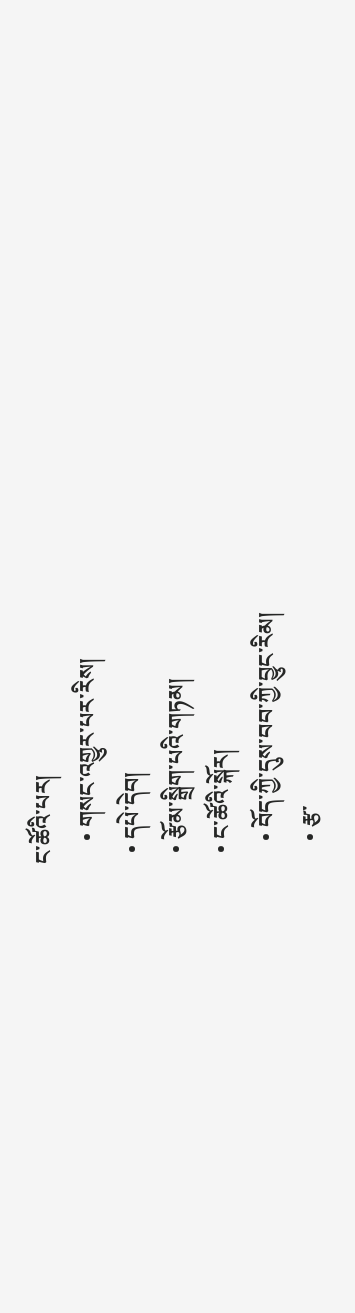ང་ཚོའི་པར།
    • གསང་འགྱུར་པར་རིས།
  • དཔེ་དེབ།
  • རྩོམ་སྒྲིག་པའི་གཏམ།
  • ང་ཚོའི་སྐོར།
    • བོད་ཀྱི་དུས་བབ་ཀྱི་བྱུང་རིམ།
    • རྩ་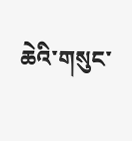ཆེའི་གསུང་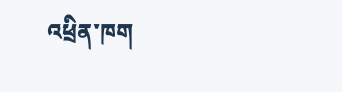འཕྲིན་ཁག